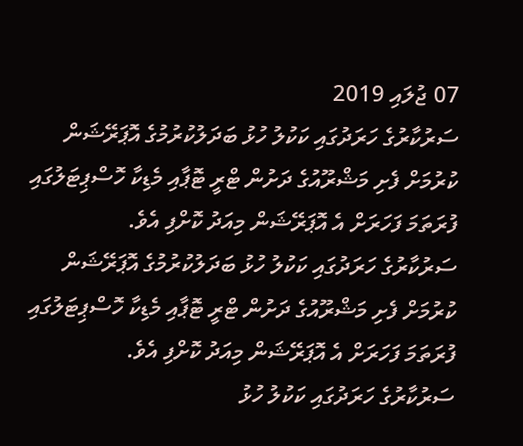07 ޖުލައި 2019
ސަރުކާރުގެ ހަރަދުގައި ކަކުލު ހުޅު ބަދަލުކުރުމުގެ އޮޕަރޭޝަން ކުރުމަށް ފެށި މަޝްރޫއުގެ ދަށުން ޓްރީ ޓޮޕާއި މެޑިކާ ހޮސްޕިޓަލުގައި ފުރަތަމަ ފަހަރަށް އެ އޮޕަރޭޝަން މިއަދު ކޮށްފި އެވެ.
ސަރުކާރުގެ ހަރަދުގައި ކަކުލު ހުޅު ބަދަލުކުރުމުގެ އޮޕަރޭޝަން ކުރުމަށް ފެށި މަޝްރޫއުގެ ދަށުން ޓްރީ ޓޮޕާއި މެޑިކާ ހޮސްޕިޓަލުގައި ފުރަތަމަ ފަހަރަށް އެ އޮޕަރޭޝަން މިއަދު ކޮށްފި އެވެ.
ސަރުކާރުގެ ހަރަދުގައި ކަކުލު ހުޅު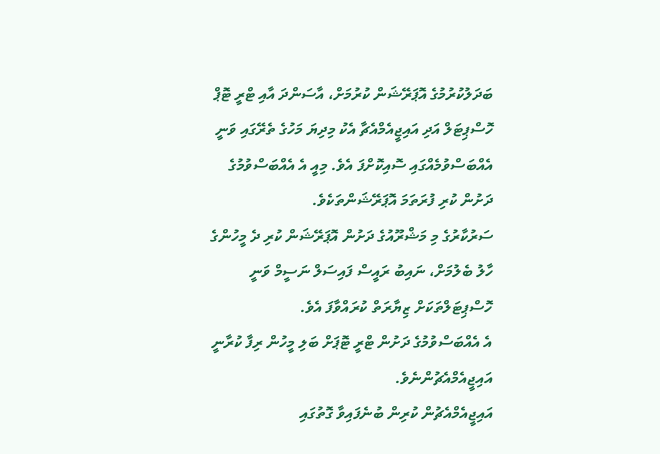ބަދަލުކުރުމުގެ އޮޕަރޭޝަން ކުރުމަށް، އާސަންދަ އާއި ޓްރީ ޓޮޕް ހޮސްޕިޓަލް އަދި އައިޖީއެމްއެޗާ އެކު މިދިޔަ މަހުގެ ތެރޭގައި ވަނީ އެއްބަސްވުމެއްގައި ސޮއިކޮށްފަ އެވެ. މިއީ އެ އެއްބަސްވުމުގެ ދަށުން ކުރި ފުރަތަމަ އޮޕަރޭޝަންތަކެވެ.
ސަރުކާރުގެ މި މަޝްރޫއުގެ ދަށުން އޮޕަރޭޝަން ކުރި ދެ މީހުންގެ ހާލު ބެލުމަށް، ނައިބު ރައީސް ފައިސަލް ނަސީމް ވަނީ ހޮސްޕިޓަލްތަކަށް ޒިޔާރަތް ކުރައްވާފަ އެވެ.
އެ އެއްބަސްވުމުގެ ދަށުން ޓްރީ ޓޮޕަށް ބަލި މީހުން ރިފާ ކުރާނީ އައިޖީއެމްއެޗުންނެވެ.
އައިޖީއެމްއެޗުން ކުރިން ބުނެފައިވާ ގޮތުގައި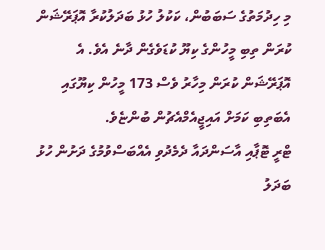މި ހިދުމަތުގެ ސަބަބުން، ކަކުލު ހުޅު ބަދަލުކުރާ އޮޕަރޭޝަން ކުރަން ތިބި މީހުންގެ ކިޔޫ ކުޑަވެގެން ދާނެ އެވެ. އެ އޮޕަރޭޝަން ކުރަން މިހާރު ވެސް 173 މީހުން ކިޔޫގައި އެބަތިބި ކަމަށް އައިޖީއެމްއެޗުން ބުންޏެވެ.
ޓްރީ ޓޮޕާއި އާސަންދައާ ދެމެދުވި އެއްބަސްވުމުގެ ދަށުން ހުޅު ބަދަލު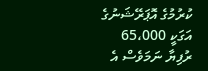ކުރުމުގެ އޮޕަރޭޝަނުގެ އަގަކީ 65،000 ރުފިޔާ ނަމަވެސް އެ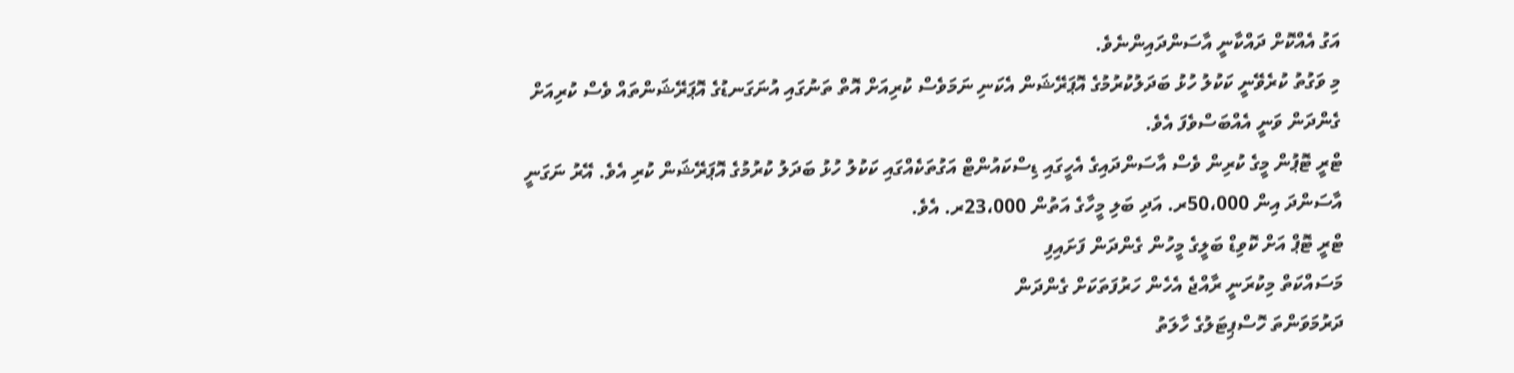އަގު އެއްކޮށް ދައްކާނީ އާސަންދައިންނެވެ.
މި ވަގުތު ކުރެވޭނީ ކަކުލު ހުޅު ބަދަލުކުރުމުގެ އޮޕަރޭޝަން އެކަނި ނަމަވެސް ކުރިއަށް އޮތް ތަނުގައި އުނަގަނޑުގެ އޮޕަރޭޝަންތައް ވެސް ކުރިއަށް ގެންދަން ވަނީ އެއްބަސްވެފަ އެވެ.
ޓްރީ ޓޮޕުން މީގެ ކުރިން ވެސް އާސަންދައިގެ އެހީގައި ޑިސްކައުންޓް އަގުތަކެއްގައި ކަކުލު ހުޅު ބަދަލު ކުރުމުގެ އޮޕަރޭޝަން ކުރި އެވެ. އޭރު ނަގަނީ އާސަންދަ އިން 50،000ރ. އަދި ބަލި މީހާގެ އަތުން 23،000ރ. އެވެ.
ޓްރީ ޓޮޕް އަށް ކޮވިޑް ބަލީގެ މީހުން ގެންދަން ފަށައިފި
މަސައްކަތް މިކުރަނީ ރާއްޖެ އެހެން ހަރުފަތަކަށް ގެންދަން
ދަރުމަވަންތަ ހޮސްޕިޓަލުގެ ހާލަތު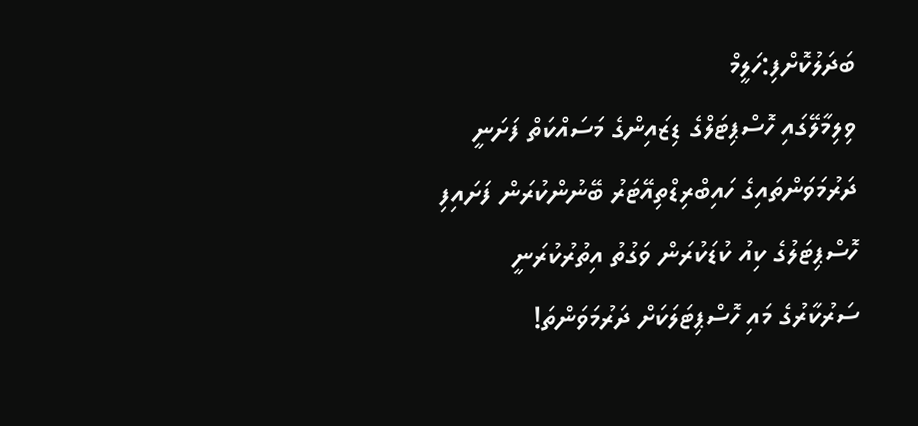ބަދަލުކޮށްފި:ހަލީމް
ވިލިމާލޭގައި ހޮސްޕިޓަލްގެ ޑިޒައިންގެ މަސައްކަތް ފަށަނީ
ދަރުމަވަންތައިގެ ހައިބްރިޑްތިއޭޓަރު ބޭނުންކުރަން ފަށައިފި
ހޮސްޕިޓަލުގެ ކިއު ކުޑަކުރަން ވަގުތު އިތުރުކުރަނީ
ސަރުކާރުގެ މައި ހޮސްޕިޓަލަކަށް ދަރުމަވަންތަ!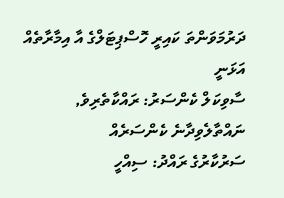ދަރުމަވަންތަ ކައިރީ ހޮސްޕިޓަލްގެ އާ އިމާރާތެއް އަޅަނީ
ސާވިކަލް ކެންސަރު: ރައްކާތެރިވެ, ނައްތާލެވިދާނެ ކެންސަރެއް
ސަރުކާރުގެ ރައްދު: ސިއްހީ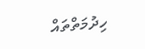ހިދުމަތްތައް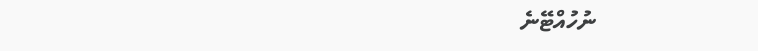ނުހުއްޓޭނެ